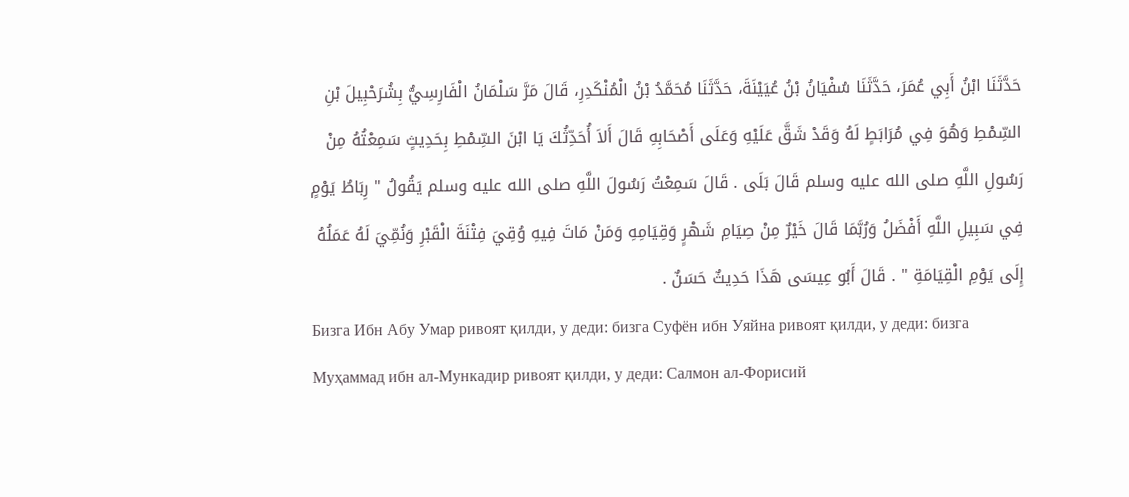حَدَّثَنَا ابْنُ أَبِي عُمَرَ، حَدَّثَنَا سُفْيَانُ بْنُ عُيَيْنَةَ، حَدَّثَنَا مُحَمَّدُ بْنُ الْمُنْكَدِرِ، قَالَ مَرَّ سَلْمَانُ الْفَارِسِيُّ بِشُرَحْبِيلَ بْنِ السِّمْطِ وَهُوَ فِي مُرَابَطٍ لَهُ وَقَدْ شَقَّ عَلَيْهِ وَعَلَى أَصْحَابِهِ قَالَ أَلاَ أُحَدِّثُكَ يَا ابْنَ السِّمْطِ بِحَدِيثٍ سَمِعْتُهُ مِنْ رَسُولِ اللَّهِ صلى الله عليه وسلم قَالَ بَلَى . قَالَ سَمِعْتُ رَسُولَ اللَّهِ صلى الله عليه وسلم يَقُولُ " رِبَاطُ يَوْمٍ فِي سَبِيلِ اللَّهِ أَفْضَلُ وَرُبَّمَا قَالَ خَيْرٌ مِنْ صِيَامِ شَهْرٍ وَقِيَامِهِ وَمَنْ مَاتَ فِيهِ وُقِيَ فِتْنَةَ الْقَبْرِ وَنُمِّيَ لَهُ عَمَلُهُ إِلَى يَوْمِ الْقِيَامَةِ " . قَالَ أَبُو عِيسَى هَذَا حَدِيثٌ حَسَنٌ .
Бизга Ибн Абу Умар ривоят қилди, у деди: бизга Суфён ибн Уяйна ривоят қилди, у деди: бизга Муҳаммад ибн ал-Мункадир ривоят қилди, у деди: Салмон ал-Форисий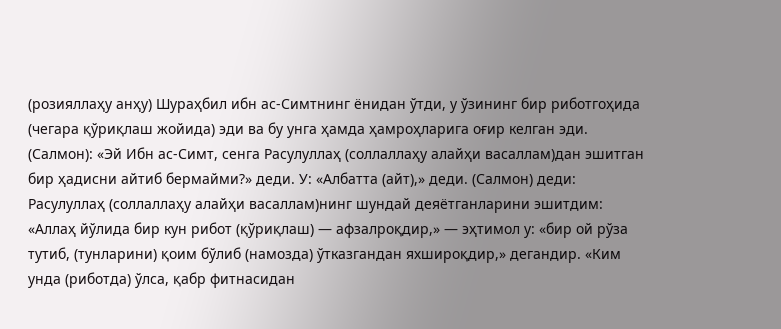(розияллаҳу анҳу) Шураҳбил ибн ас-Симтнинг ёнидан ўтди, у ўзининг бир риботгоҳида (чегара қўриқлаш жойида) эди ва бу унга ҳамда ҳамроҳларига оғир келган эди. (Салмон): «Эй Ибн ас-Симт, сенга Расулуллаҳ (соллаллаҳу алайҳи васаллам)дан эшитган бир ҳадисни айтиб бермайми?» деди. У: «Албатта (айт),» деди. (Салмон) деди: Расулуллаҳ (соллаллаҳу алайҳи васаллам)нинг шундай деяётганларини эшитдим: «Аллаҳ йўлида бир кун рибот (қўриқлаш) — афзалроқдир,» — эҳтимол у: «бир ой рўза тутиб, (тунларини) қоим бўлиб (намозда) ўтказгандан яхшироқдир,» дегандир. «Ким унда (риботда) ўлса, қабр фитнасидан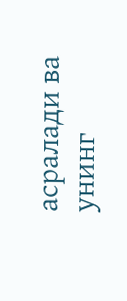асралади ва унинг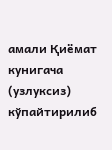амали Қиёмат кунигача (узлуксиз) кўпайтирилиб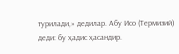турилади,» дедилар. Абу Исо (Термизий) деди: бу ҳадис ҳасандир.